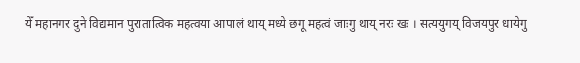येँ महानगर दुने विद्यमान पुरातात्विक महत्वया आपालं थाय् मध्ये छगू महत्वं जाःगु थाय् नरः खः । सत्ययुगय् विजयपुर धायेगु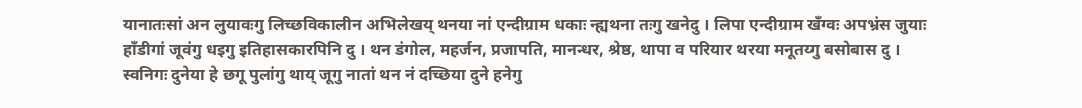यानातःसां अन लुयावःगु लिच्छविकालीन अभिलेखय् थनया नां एन्दीग्राम धकाः न्ह्यथना तःगु खनेदु । लिपा एन्दीग्राम खँग्वः अपभ्रंस जुयाः हाँडीगां जूवंगु धइगु इतिहासकारपिनि दु । थन डंगोल, महर्जन, प्रजापति, मानन्धर, श्रेष्ठ, थापा व परियार थरया मनूतय्गु बसोबास दु ।
स्वनिगः दुनेया हे छगू पुलांगु थाय् जूगु नातां थन नं दच्छिया दुने हनेगु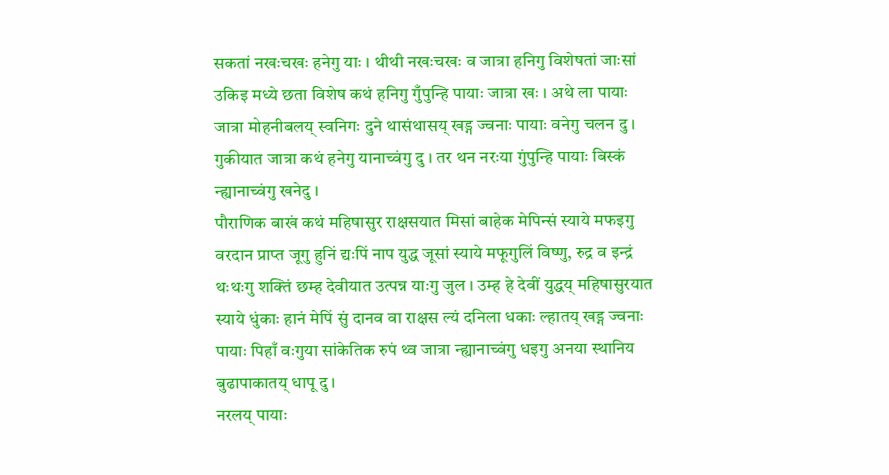सकतां नखःचखः हनेगु याः । थीथी नखःचखः व जात्रा हनिगु विशेषतां जाःसां उकिइ मध्ये छता विशेष कथं हनिगु गुँपुन्हि पायाः जात्रा खः । अथे ला पायाः जात्रा मोहनीबलय् स्वनिगः दुने थासंथासय् खड्ग ज्वनाः पायाः वनेगु चलन दु । गुकीयात जात्रा कथं हनेगु यानाच्वंगु दु । तर थन नरःया गुंपुन्हि पायाः बिस्कं न्ह्यानाच्वंगु खनेदु ।
पौराणिक बाखं कथं महिषासुर राक्षसयात मिसां बाहेक मेपिन्सं स्याये मफइगु वरदान प्राप्त जूगु हुनिं द्यःपिं नाप युद्ध जूसां स्याये मफूगुलिं विष्णु, रुद्र व इन्द्रं थःथःगु शक्तिं छम्ह देवीयात उत्पन्न याःगु जुल । उम्ह हे देवीं युद्धय् महिषासुरयात स्याये धुंकाः हानं मेपिं सुं दानव वा राक्षस ल्यं दनिला धकाः ल्हातय् खड्ग ज्वनाः पायाः पिहाँ वःगुया सांकेतिक रुपं थ्व जात्रा न्ह्यानाच्वंगु धइगु अनया स्थानिय बुढापाकातय् धापू दु ।
नरलय् पायाः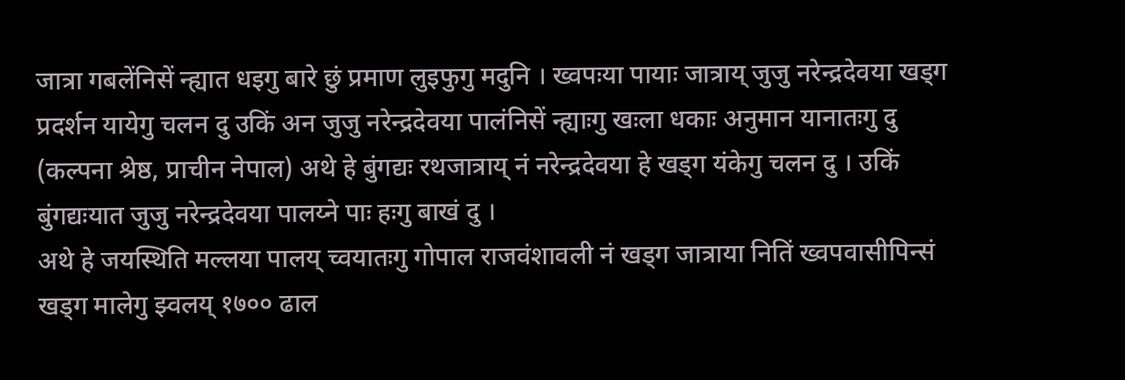जात्रा गबलेंनिसें न्ह्यात धइगु बारे छुं प्रमाण लुइफुगु मदुनि । ख्वपःया पायाः जात्राय् जुजु नरेन्द्रदेवया खड्ग प्रदर्शन यायेगु चलन दु उकिं अन जुजु नरेन्द्रदेवया पालंनिसें न्ह्याःगु खःला धकाः अनुमान यानातःगु दु (कल्पना श्रेष्ठ, प्राचीन नेपाल) अथे हे बुंगद्यः रथजात्राय् नं नरेन्द्रदेवया हे खड्ग यंकेगु चलन दु । उकिं बुंगद्यःयात जुजु नरेन्द्रदेवया पालय्ने पाः हःगु बाखं दु ।
अथे हे जयस्थिति मल्लया पालय् च्वयातःगु गोपाल राजवंशावली नं खड्ग जात्राया नितिं ख्वपवासीपिन्सं खड्ग मालेगु झ्वलय् १७०० ढाल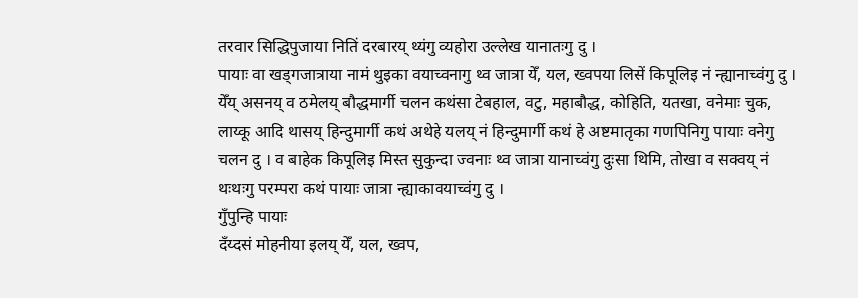तरवार सिद्धिपुजाया नितिं दरबारय् थ्यंगु व्यहोरा उल्लेख यानातःगु दु ।
पायाः वा खड्गजात्राया नामं थुइका वयाच्वनागु थ्व जात्रा येँ, यल, ख्वपया लिसें किपूलिइ नं न्ह्यानाच्वंगु दु । येँय् असनय् व ठमेलय् बौद्धमार्गी चलन कथंसा टेबहाल, वटु, महाबौद्ध, कोहिति, यतखा, वनेमाः चुक, लाय्कू आदि थासय् हिन्दुमार्गी कथं अथेहे यलय् नं हिन्दुमार्गी कथं हे अष्टमातृका गणपिनिगु पायाः वनेगु चलन दु । व बाहेक किपूलिइ मिस्त सुकुन्दा ज्वनाः थ्व जात्रा यानाच्वंगु दुःसा थिमि, तोखा व सक्वय् नं थःथःगु परम्परा कथं पायाः जात्रा न्ह्याकावयाच्वंगु दु ।
गुँपुन्हि पायाः
दँय्दसं मोहनीया इलय् येँ, यल, ख्वप,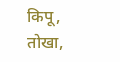किपू, तोखा,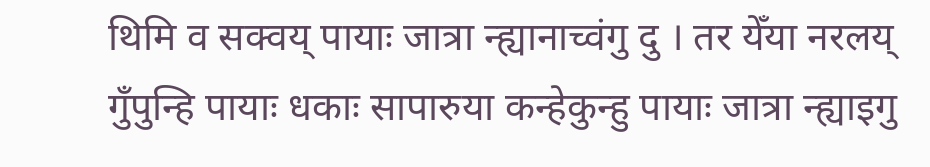थिमि व सक्वय् पायाः जात्रा न्ह्यानाच्वंगु दु । तर येँया नरलय् गुँपुन्हि पायाः धकाः सापारुया कन्हेकुन्हु पायाः जात्रा न्ह्याइगु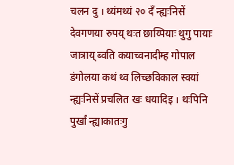चलन दु । थ्यंमथ्यं २० दँ न्ह्यःनिसें देवगणया रुपय् थःत छाय्पियाः थुगु पायाः जात्राय् ब्वति कयाच्वनादीम्ह गोपाल डंगोलया कथं थ्व लिच्छविकाल स्वयां न्ह्यःनिसें प्रचलित खः धयादिइ । थःपिनि पुर्खां न्ह्याकातःगु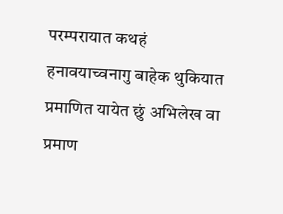परम्परायात कथहं हनावयाच्वनागु बाहेक थुकियात प्रमाणित यायेत छुं अभिलेख वा प्रमाण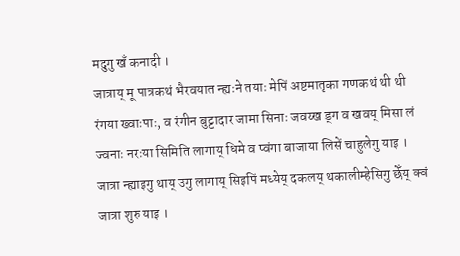मदुगु खँ कनादी ।
जात्राय् मू पात्रकथं भैरवयात न्ह्यःने तयाः मेपिं अष्टमातृका गणकथं थी थी रंगया ख्वाःपाः, व रंगीन बुट्टादार जामा सिनाः जवय्ख ड्ग व खवय् मिसा लं ज्वनाः नरःया सिमिति लागाय् धिमे व प्वंगा बाजाया लिसें चाहुलेगु याइ । जात्रा न्ह्याइगु थाय् उगु लागाय् सिइपिं मध्येय् दकलय् थकालीम्हेसिगु छेँय् क्वं जात्रा शुरु याइ ।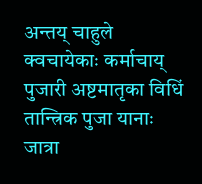अन्तय् चाहुले क्वचायेकाः कर्माचाय् पुजारी अष्टमातृका विधिं तान्त्रिक पुजा यानाः जात्रा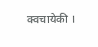क्वचायेकी ।